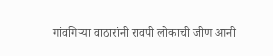गांवगिऱ्या वाठारांनी रावपी लोकाची जीण आनी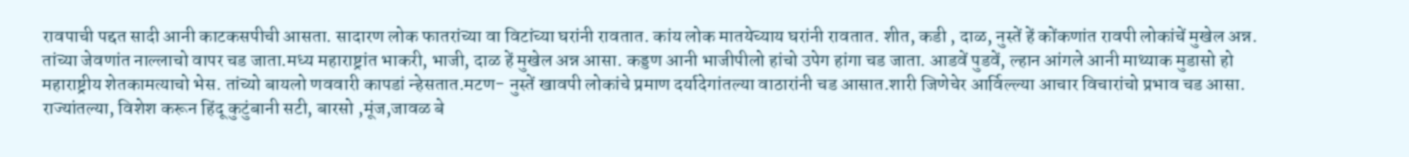रावपाची पद्दत सादी आनी काटकसपीची आसता. सादारण लोक फातरांच्या वा विटांच्या घरांनी रावतात. कांय लोक मातयेच्याय घरांनी रावतात. शीत, कडी , दाळ, नुस्तें हें कोंकणांत रावपी लोकांचें मुखेल अन्न. तांच्या जेवणांत नाल्लाचो वापर चड जाता.मध्य महाराष्ट्रांत भाकरी, भाजी, दाळ हें मुखेल अन्न आसा. कड्डण आनी भाजीपीलो हांचो उपेग हांगा चड जाता. आडवें पुडवें, ल्हान आंगले आनी माथ्याक मुडासो हो महाराष्ट्रीय शेतकामत्याचो भेस. तांच्यो बायलो णववारी कापडां न्हेसतात.मटण- नुस्तें खावपी लोकांचे प्रमाण दर्यादेगांतल्या वाठारांनी चड आसात.शारी जिणेचेर आर्विल्ल्या आचार विचारांचो प्रभाव चड आसा.
राज्यांतल्या, विशेश करून हिंदू कुटुंबानी सटी, बारसो ,मूंज,जावळ बे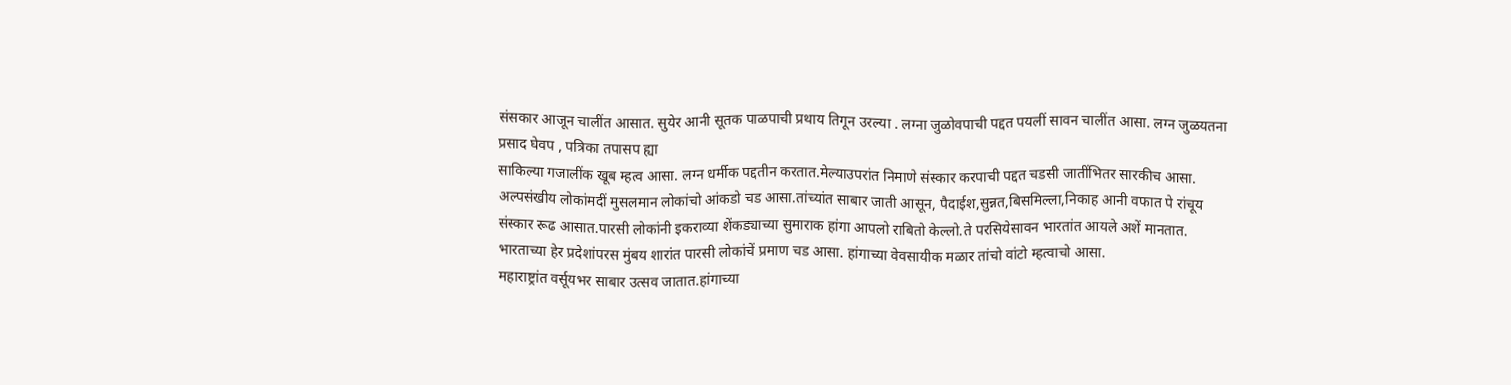संसकार आजून चालींत आसात. सुयेर आनी सूतक पाळपाची प्रथाय तिगून उरल्या . लग्ना जुळोवपाची पद्दत पयलीं सावन चालींत आसा. लग्न जुळयतना प्रसाद घेवप , पत्रिका तपासप ह्या
साकिल्या गजालींक खूब म्हत्व आसा. लग्न धर्मीक पद्दतीन करतात.मेल्याउपरांत निमाणे संस्कार करपाची पद्दत चडसी जातींभितर सारकीच आसा.
अल्पसंखीय लोकांमदीं मुसलमान लोकांचो आंकडो चड आसा.तांच्यांत साबार जाती आसून, पैदाईश,सुन्नत,बिसमिल्ला,निकाह आनी वफात पे रांचूय संस्कार रूढ आसात.पारसी लोकांनी इकराव्या शेंकड्याच्या सुमाराक हांगा आपलो राबितो केल्लो.ते परसियेसावन भारतांत आयले अशें मानतात. भारताच्या हेर प्रदेशांपरस मुंबय शारांत पारसी लोकांचें प्रमाण चड आसा. हांगाच्या वेवसायीक मळार तांचो वांटो म्हत्वाचो आसा.
महाराष्ट्रांत वर्सूयभर साबार उत्सव जातात.हांगाच्या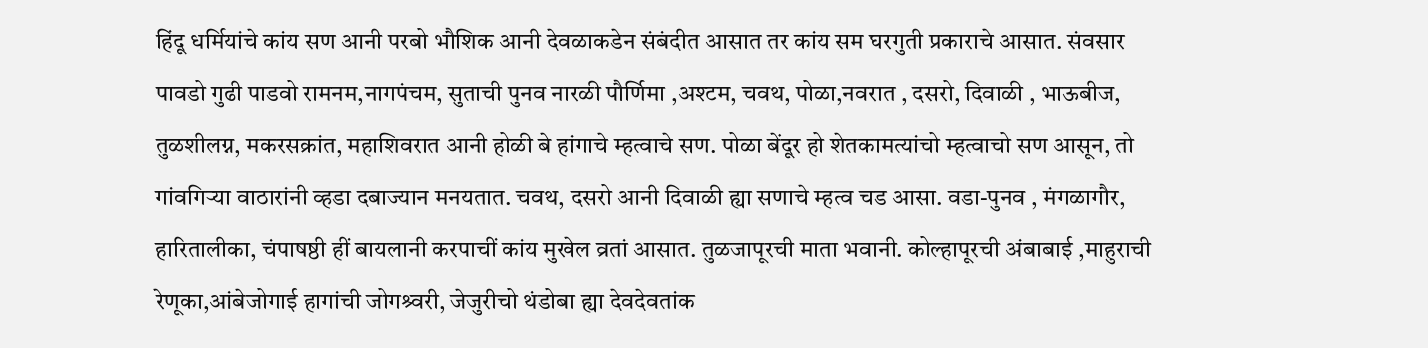हिंदू धर्मियांचे कांय सण आनी परबो भौशिक आनी देवळाकडेन संबंदीत आसात तर कांय सम घरगुती प्रकाराचे आसात. संवसार पावडो गुढी पाडवो रामनम,नागपंचम, सुताची पुनव नारळी पौर्णिमा ,अश्टम, चवथ, पोळा,नवरात , दसरो, दिवाळी , भाऊबीज, तुळशीलग्न, मकरसक्रांत, महाशिवरात आनी होळी बे हांगाचे म्हत्वाचे सण. पोळा बेंदूर हो शेतकामत्यांचो म्हत्वाचो सण आसून, तो गांवगिऱ्या वाठारांनी व्हडा दबाज्यान मनयतात. चवथ, दसरो आनी दिवाळी ह्या सणाचे म्हत्व चड आसा. वडा-पुनव , मंगळागौर, हारितालीका, चंपाषष्ठी हीं बायलानी करपाचीं कांय मुखेल व्रतां आसात. तुळजापूरची माता भवानी. कोल्हापूरची अंबाबाई ,माहुराची रेणूका,आंबेजोगाई हागांची जोगश्र्वरी, जेजुरीचो थंडोबा ह्या देवदेवतांक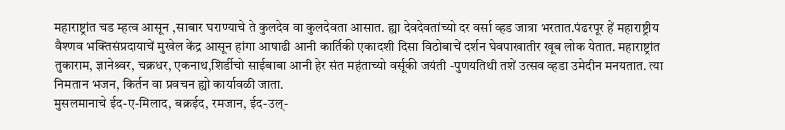महाराष्ट्रांत चड म्हत्व आसून ,साबार घराण्याचे ते कुलदेव वा कुलदेवता आसात. ह्या देवदेवतांच्यो दर वर्सा व्हड जात्रा भरतात.पंढरपूर हें महाराष्ट्रीय वैश्णव भक्तिसंप्रदायाचें मुखेल केंद्र आसून हांगा आषाढी आनी कार्तिकी एकादशी दिसा विठोबाचें दर्शन घेवपाखातीर खूब लोक येतात. महाराष्ट्रांत तुकाराम, ज्ञानेश्र्वर, चक्रधर, एकनाथ,शिर्डीचो साईबाबा आनी हेर संत महंताच्यो वर्सूकी जयंती -पुणयतिथी तशें उत्सव व्हडा उमेदीन मनयतात. त्या निमतान भजन, किर्तन वा प्रवचन ह्यो कार्यावळी जाता.
मुसलमानाचे ईद-ए-मिलाद, बक्रईद, रमजान, ईद-उल्-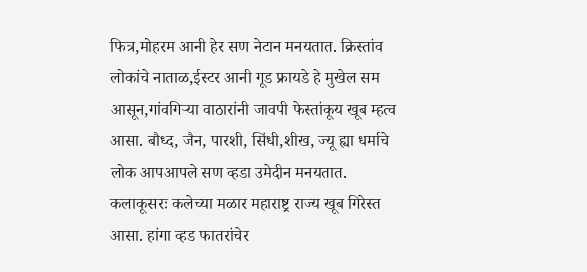फित्र,मोहरम आनी हेर सण नेटान मनयतात. क्रिस्तांव लोकांचे नाताळ,ईस्टर आनी गूड फ्रायडे हे मुखेल सम आसून,गांवगिऱ्या वाठारांनी जावपी फेस्तांकूय खूब म्हत्व आसा. बौध्द, जैन, पारशी, सिंधी,शीख, ज्यू ह्या धर्माचे लोक आपआपले सण व्हडा उमेदीन मनयतात.
कलाकूसरः कलेच्या मळार महाराष्ट्र राज्य खूब गिरेस्त आसा. हांगा व्हड फातरांचेर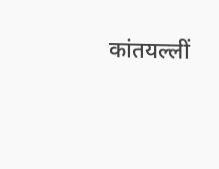कांतयल्लीं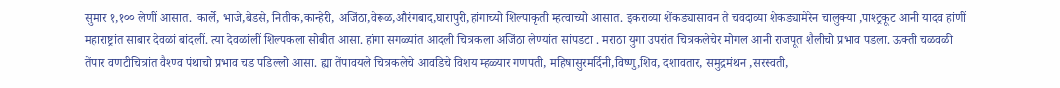सुमार १,१०० लेणीं आसात. कार्ले, भाजे,बेडसे, नितीक,कान्हेरी, अजिंठा,वेरूळ,औरंगबाद,घारापुरी,हांगाच्यो शिल्पाकृती म्हत्वाच्यो आसात. इकराव्या शेंकड्यासावन ते चवदाव्या शेकड्यामेरेन चालुक्या ,पाश्ट्रकूट आनी यादव हांणीं महाराष्ट्रांत साबार देवळां बांदलीं. त्या देवळांलीं शिल्पकला सोबीत आसा. हांगा सगळ्यांत आदली चित्रकला अजिंठा लेण्यांत सांपडटा . मराठा युगा उपरांत चित्रकलेचेर मोगल आनी राजपूत शैलीचो प्रभाव पडला. ऊक्ती चळवळी तेंपार वणटीचित्रांत वैश्ण्व पंथाचो प्रभाव चड पडिल्लो आसा. ह्या तेंपावयले चित्रकलेचे आवडिचे विशय म्हळ्यार गणपती, महिषासुरमर्दिनी,विष्णु,शिव, दशावतार, समुद्रमंथन ,सरस्वती,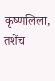कृष्णलिला, तशेंच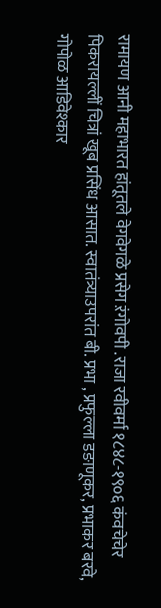रामायण आनी महाभारत हांतूतले वेगवेगळे प्रसेग ऱंगोवपी .राजा रवीवर्मा १८४८-१९०६ कंवचेचेर पिकरायल्लीं चित्रां खूब प्रसिंध आसात. स्वातंत्र्याउपरांत बी. प्रभा , प्रफुल्ला डङाणूकर, प्रभाकर बरवे, गोपोळ आडिवेश्कार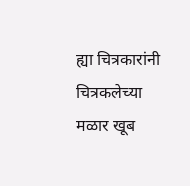ह्या चित्रकारांनी चित्रकलेच्या मळार खूब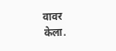वावर केला.